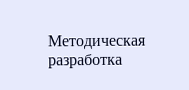Методическая разработка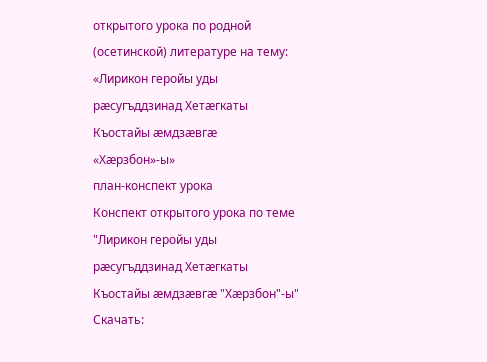открытого урока по родной (осетинской) литературе на тему: «Лирикон геройы уды рæсугъддзинад Хетæгкаты Къостайы æмдзæвгæ «Хæрзбон»-ы»
план-конспект урока
Конспект открытого урока по теме "Лирикон геройы уды рæсугъддзинад Хетæгкаты Къостайы æмдзæвгæ "Хæрзбон"-ы"
Скачать: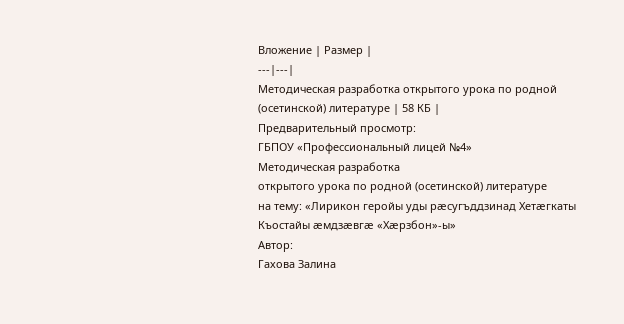Вложение | Размер |
---|---|
Методическая разработка открытого урока по родной (осетинской) литературе | 58 КБ |
Предварительный просмотр:
ГБПОУ «Профессиональный лицей №4»
Методическая разработка
открытого урока по родной (осетинской) литературе
на тему: «Лирикон геройы уды рæсугъддзинад Хетæгкаты Къостайы æмдзæвгæ «Хæрзбон»-ы»
Автор:
Гахова Залина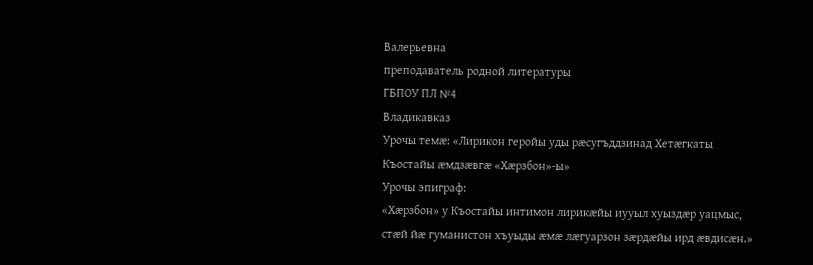Валерьевна
преподаватель родной литературы
ГБПОУ ПЛ №4
Владикавказ
Урочы темæ: «Лирикон геройы уды рæсугъддзинад Хетæгкаты
Къостайы æмдзæвгæ «Хæрзбон»-ы»
Урочы эпиграф:
«Хæрзбон» у Къостайы интимон лирикæйы иууыл хуыздæр уацмыс,
стæй йæ гуманистон хъуыды æмæ лæгуарзон зæрдæйы ирд æвдисæн.»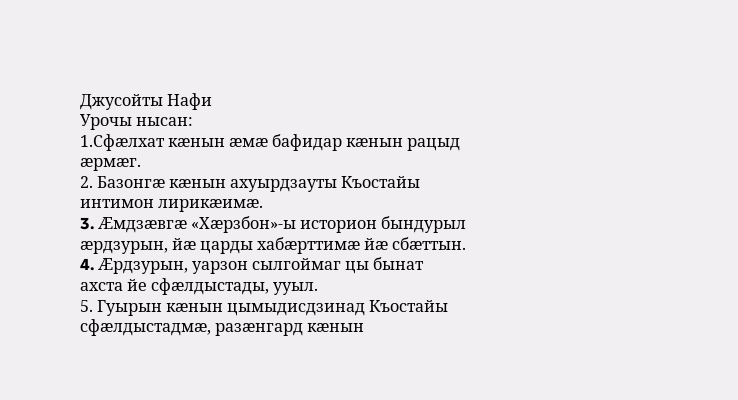Джусойты Нафи
Урочы нысан:
1.Сфæлхат кæнын æмæ бафидар кæнын рацыд æрмæг.
2. Базонгæ кæнын ахуырдзауты Къостайы интимон лирикæимæ.
3. Æмдзæвгæ «Хæрзбон»-ы историон бындурыл æрдзурын, йæ царды хабæрттимæ йæ сбæттын.
4. Æрдзурын, уарзон сылгоймаг цы бынат ахста йе сфæлдыстады, ууыл.
5. Гуырын кæнын цымыдисдзинад Къостайы сфæлдыстадмæ, разæнгард кæнын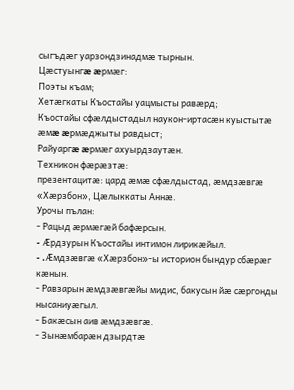сыгъдæг уарзондзинадмæ тырнын.
Цæстуынгæ æрмæг:
Поэты къам;
Хетæгкаты Къостайы уацмысты равæрд;
Къостайы сфæлдыстадыл наукон-иртасæн куыстытæ æмæ æрмæджыты равдыст;
Райуаргæ æрмæг ахуырдзаутæн.
Техникон фæрæзтæ:
презентацитæ: цард æмæ сфæлдыстад, æмдзæвгæ «Хæрзбон», Цæлыккаты Аннæ.
Урочы пълан:
- Рацыд æрмæгæй бафæрсын.
- Æрдзурын Къостайы интимон лирикæйыл.
- .Æмдзæвгæ «Хæрзбон»-ы историон бындур сбæрæг кæнын.
- Равзарын æмдзæвгæйы мидис, бакусын йæ сæргонды нысаниуæгыл.
- Бакæсын аив æмдзæвгæ.
- Зынæмбарæн дзырдтæ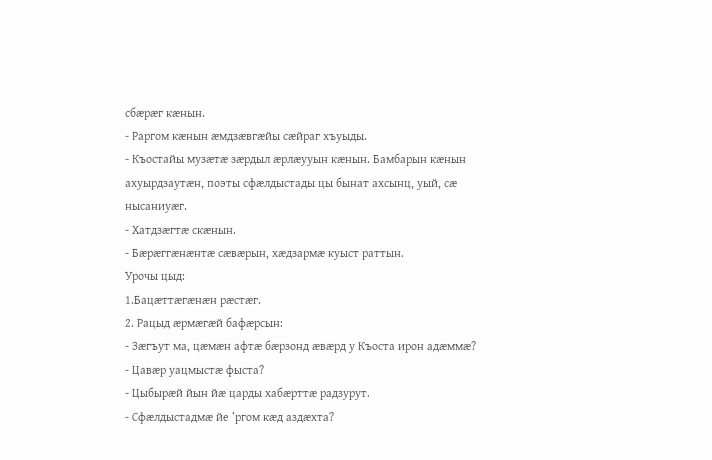сбæрæг кæнын.
- Раргом кæнын æмдзæвгæйы сæйраг хъуыды.
- Къостайы музæтæ зæрдыл æрлæууын кæнын. Бамбарын кæнын ахуырдзаутæн, поэты сфæлдыстады цы бынат ахсынц, уый, сæ нысаниуæг.
- Хатдзæгтæ скæнын.
- Бæрæггæнæнтæ сæвæрын, хæдзармæ куыст раттын.
Урочы цыд:
1.Бацæттæгæнæн рæстæг.
2. Рацыд æрмæгæй бафæрсын:
- Зæгъут ма, цæмæн афтæ бæрзонд æвæрд у Къоста ирон адæммæ?
- Цавæр уацмыстæ фыста?
- Цыбырæй йын йæ царды хабæрттæ радзурут.
- Сфæлдыстадмæ йе ’ргом кæд аздæхта?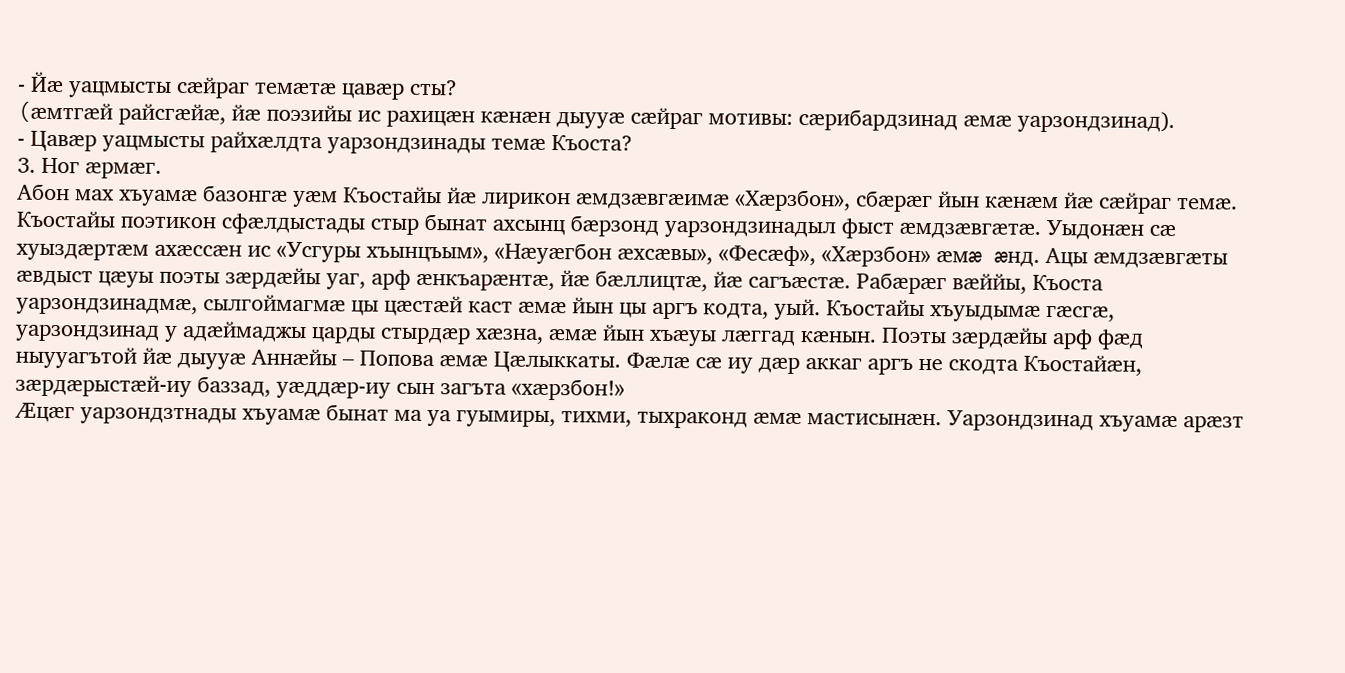- Йæ уацмысты сæйраг темæтæ цавæр сты?
(æмтгæй райсгæйæ, йæ поэзийы ис рахицæн кæнæн дыууæ сæйраг мотивы: сæрибардзинад æмæ уарзондзинад).
- Цавæр уацмысты райхæлдта уарзондзинады темæ Къоста?
3. Ног æрмæг.
Абон мах хъуамæ базонгæ уæм Къостайы йæ лирикон æмдзæвгæимæ «Хæрзбон», сбæрæг йын кæнæм йæ сæйраг темæ.
Къостайы поэтикон сфæлдыстады стыр бынат ахсынц бæрзонд уарзондзинадыл фыст æмдзæвгæтæ. Уыдонæн сæ хуыздæртæм ахæссæн ис «Усгуры хъынцъым», «Нæуæгбон æхсæвы», «Фесæф», «Хæрзбон» æмæ æнд. Ацы æмдзæвгæты æвдыст цæуы поэты зæрдæйы уаг, арф æнкъарæнтæ, йæ бæллицтæ, йæ сагъæстæ. Рабæрæг вæййы, Къоста уарзондзинадмæ, сылгоймагмæ цы цæстæй каст æмæ йын цы аргъ кодта, уый. Къостайы хъуыдымæ гæсгæ, уарзондзинад у адæймаджы царды стырдæр хæзна, æмæ йын хъæуы лæггад кæнын. Поэты зæрдæйы арф фæд ныууагътой йæ дыууæ Аннæйы – Попова æмæ Цæлыккаты. Фæлæ сæ иу дæр аккаг аргъ не скодта Къостайæн, зæрдæрыстæй-иу баззад, уæддæр-иу сын загъта «хæрзбон!»
Æцæг уарзондзтнады хъуамæ бынат ма уа гуымиры, тихми, тыхраконд æмæ мастисынæн. Уарзондзинад хъуамæ арæзт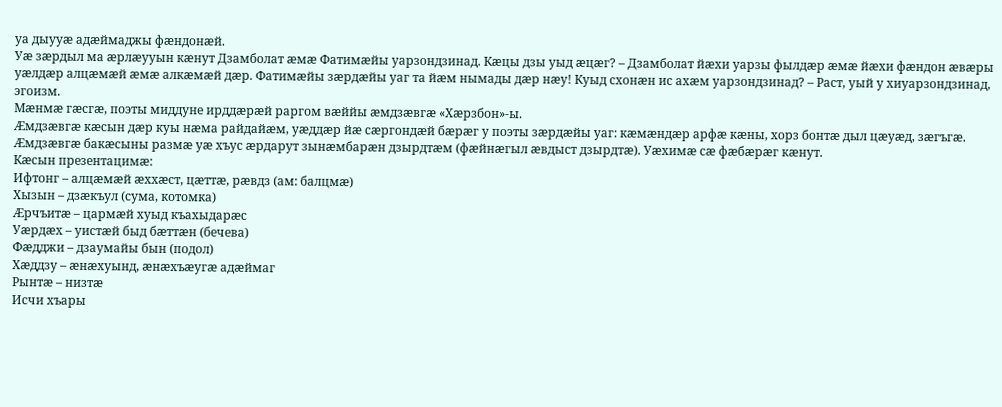уа дыууæ адæймаджы фæндонæй.
Уæ зæрдыл ма æрлæууын кæнут Дзамболат æмæ Фатимæйы уарзондзинад. Кæцы дзы уыд æцæг? – Дзамболат йæхи уарзы фылдæр æмæ йæхи фæндон æвæры уæлдæр алцæмæй æмæ алкæмæй дæр. Фатимæйы зæрдæйы уаг та йæм нымады дæр нæу! Куыд схонæн ис ахæм уарзондзинад? – Раст, уый у хиуарзондзинад, эгоизм.
Мæнмæ гæсгæ, поэты миддуне ирддæрæй раргом вæййы æмдзæвгæ «Хæрзбон»-ы.
Æмдзæвгæ кæсын дæр куы нæма райдайæм, уæддæр йæ сæргондæй бæрæг у поэты зæрдæйы уаг: кæмæндæр арфæ кæны, хорз бонтæ дыл цæуæд, зæгъгæ.
Æмдзæвгæ бакæсыны размæ уæ хъус æрдарут зынæмбарæн дзырдтæм (фæйнæгыл æвдыст дзырдтæ). Уæхимæ сæ фæбæрæг кæнут.
Кæсын презентацимæ:
Ифтонг – алцæмæй æххæст, цæттæ, рæвдз (ам: балцмæ)
Хызын – дзæкъул (сума, котомка)
Ӕрчъитæ – цармæй хуыд къахыдарæс
Уæрдæх – уистæй быд бæттæн (бечева)
Фæдджи – дзаумайы бын (подол)
Хæддзу – æнæхуынд, æнæхъæугæ адæймаг
Рынтæ – низтæ
Исчи хъары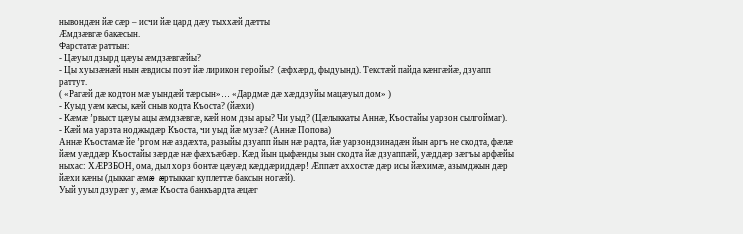нывондæн йæ сæр – исчи йæ цард дæу тыххæй дæтты
Æмдзæвгæ бакæсын.
Фарстатæ раттын:
- Цæуыл дзырд цæуы æмдзæвгæйы?
- Цы хуызæнæй нын æвдисы поэт йæ лирикон геройы? (æфхæрд, фыдуынд). Текстæй пайда кæнгæйæ, дзуапп раттут.
( «Рагæй дæ кодтон мæ уындæй тæрсын»… «Дардмæ дæ хæддзуйы мацæуыл дом» )
- Куыд уæм кæсы, кæй сныв кодта Къоста? (йæхи)
- Кæмæ ’рвыст цæуы ацы æмдзæвгæ, кæй ном дзы ары? Чи уыд? (Цæлыккаты Аннæ, Къостайы уарзон сылгоймаг).
- Кæй ма уарзта ноджыдæр Къоста, чи уыд йæ музæ? (Аннæ Попова)
Аннæ Къостамæ йе ’ргом нæ аздæхта, разыйы дзуапп йын нæ радта, йæ уарзондзинадæн йын аргъ не скодта, фæлæ йæм уæддæр Къостайы зæрдæ нæ фæхъæбæр. Кæд йын цыфæнды зын скодта йæ дзуаппæй, уæддæр зæгъы арфæйы ныхас: ХÆРЗБОН, ома, дыл хорз бонтæ цæуæд кæддæриддæр! Æппæт аххостæ дæр исы йæхимæ, азымджын дæр йæхи кæны (дыккаг æмæ æртыккаг куплеттæ баксын ногæй).
Уый ууыл дзурæг у, æмæ Къоста банкъардта æцæг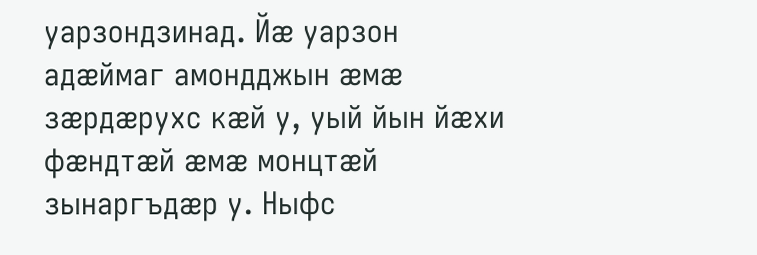уарзондзинад. Йæ уарзон адæймаг амондджын æмæ зæрдæрухс кæй у, уый йын йæхи фæндтæй æмæ монцтæй зынаргъдæр у. Ныфс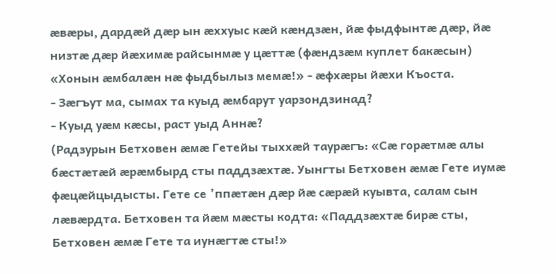æвæры, дардæй дæр ын æххуыс кæй кæндзæн, йæ фыдфынтæ дæр, йæ низтæ дæр йæхимæ райсынмæ у цæттæ (фæндзæм куплет бакæсын)
«Хонын æмбалæн нæ фыдбылыз мемæ!» - æфхæры йæхи Къоста.
- Зæгъут ма, сымах та куыд æмбарут уарзондзинад?
- Куыд уæм кæсы, раст уыд Аннæ?
(Радзурын Бетховен æмæ Гетейы тыххæй таурæгъ: «Сæ горæтмæ алы бæстæтæй æрæмбырд сты паддзæхтæ. Уынгты Бетховен æмæ Гете иумæ фæцæйцыдысты. Гете се ’ппæтæн дæр йæ сæрæй куывта, салам сын лæвæрдта. Бетховен та йæм мæсты кодта: «Паддзæхтæ бирæ сты, Бетховен æмæ Гете та иунæгтæ сты!»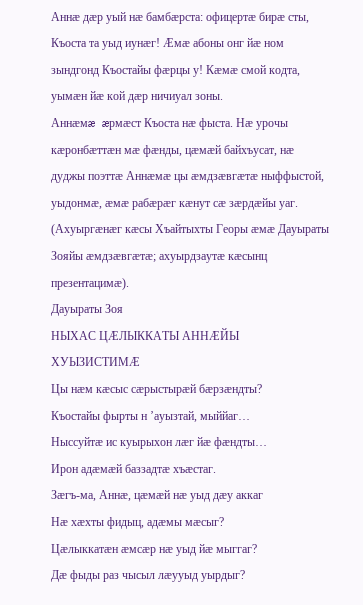Аннæ дæр уый нæ бамбæрста: офицертæ бирæ сты, Къоста та уыд иунæг! Æмæ абоны онг йæ ном зындгонд Къостайы фæрцы у! Кæмæ смой кодта, уымæн йæ кой дæр ничиуал зоны.
Аннæмæ æрмæст Къоста нæ фыста. Нæ урочы кæронбæттæн мæ фæнды, цæмæй байхъусат, нæ дуджы поэттæ Аннæмæ цы æмдзæвгæтæ ныффыстой, уыдонмæ, æмæ рабæрæг кæнут сæ зæрдæйы уаг.
(Ахуыргæнæг кæсы Хъайтыхты Георы æмæ Дауыраты Зояйы æмдзæвгæтæ; ахуырдзаутæ кæсынц презентацимæ).
Дауыраты Зоя
НЫХАС ЦÆЛЫККАТЫ АННÆЙЫ ХУЫЗИСТИМÆ
Цы нæм кæсыс сæрыстырæй бæрзæндты?
Къостайы фырты н ʼауызтай, мыййаг…
Ныссуйтæ ис куырыхон лæг йæ фæндты…
Ирон адæмæй баззадтæ хъæстаг.
Зæгъ-ма, Аннæ, цæмæй нæ уыд дæу аккаг
Нæ хæхты фидыц, адæмы мæсыг?
Цæлыккатæн æмсæр нæ уыд йæ мыггаг?
Дæ фыды раз чысыл лæууыд уырдыг?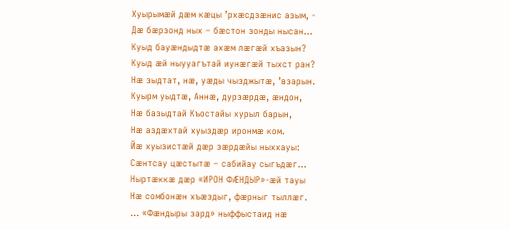Хуырымæй дæм кæцы ʼрхæсдзæнис азым, -
Дæ бæрзонд ных – бæстон зонды нысан…
Куыд бауæндыдтæ ахæм лæгæй хъазын?
Куыд æй ныууагътай иунæгæй тыхст ран?
Нæ зыдтат, нæ, уæды чызджытæ, ʼвзарын.
Куырм уыдтæ, Аннæ, дурзæрдæ, æндон,
Нæ базыдтай Къостайы хурыл барын,
Нæ аздæхтай хуыздæр иронмæ ком.
Йæ хуызистæй дæр зæрдæйы ныххауы:
Сæнтсау цæстытæ – сабийау сыгъдæг…
Ныртæккæ дæр «ИРОН ФÆНДЫР»-æй тауы
Нæ сомбонæн хъæздыг, фæрныг тыллæг.
… «Фæндыры зард» ныффыстаид нæ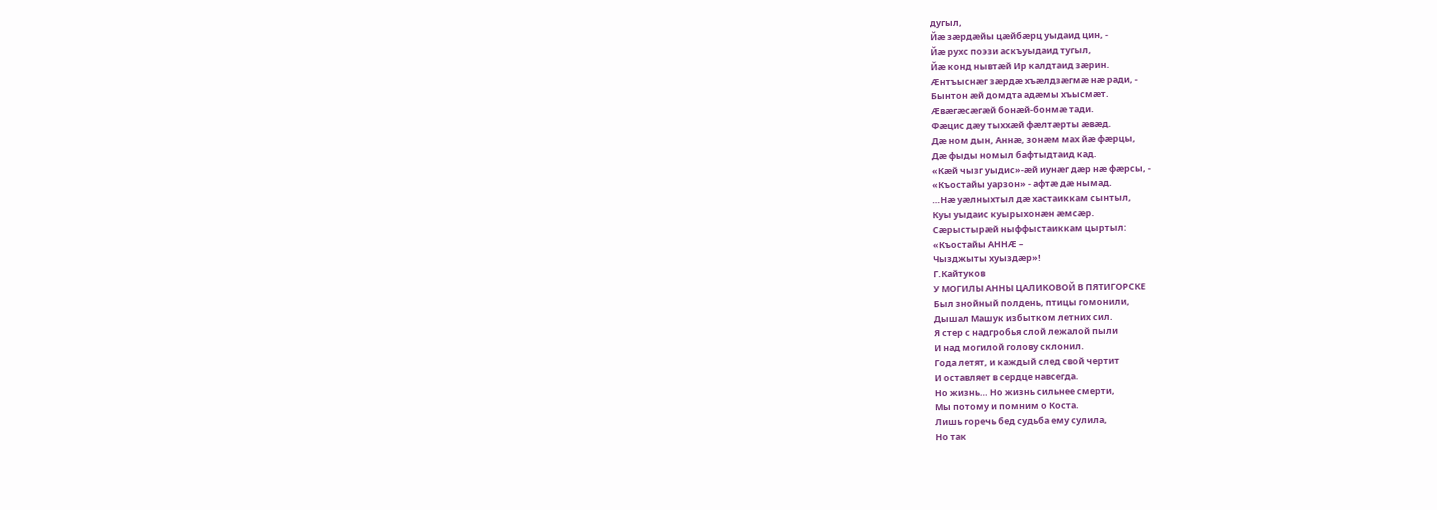дугыл,
Йæ зæрдæйы цæйбæрц уыдаид цин, -
Йæ рухс поэзи аскъуыдаид тугыл,
Йæ конд нывтæй Ир калдтаид зæрин.
Ӕнтъыснæг зæрдæ хъæлдзæгмæ нæ ради, -
Бынтон æй домдта адæмы хъысмæт.
Ӕвæгæсæгæй бонæй-бонмæ тади.
Фæцис дæу тыххæй фæлтæрты æвæд.
Дæ ном дын, Аннæ, зонæм мах йæ фæрцы,
Дæ фыды номыл бафтыдтаид кад.
«Кæй чызг уыдис»-æй иунæг дæр нæ фæрсы, -
«Къостайы уарзон» - афтæ дæ нымад.
…Нæ уæлныхтыл дæ хастаиккам сынтыл,
Куы уыдаис куырыхонæн æмсæр.
Сæрыстырæй ныффыстаиккам цыртыл:
«Къостайы АННÆ –
Чызджыты хуыздæр»!
Г.Кайтуков
У МОГИЛЫ АННЫ ЦАЛИКОВОЙ В ПЯТИГОРСКЕ
Был знойный полдень, птицы гомонили,
Дышал Машук избытком летних сил.
Я стер с надгробья слой лежалой пыли
И над могилой голову склонил.
Года летят, и каждый след свой чертит
И оставляет в сердце навсегда.
Но жизнь… Но жизнь сильнее смерти,
Мы потому и помним о Коста.
Лишь горечь бед судьба ему сулила,
Но так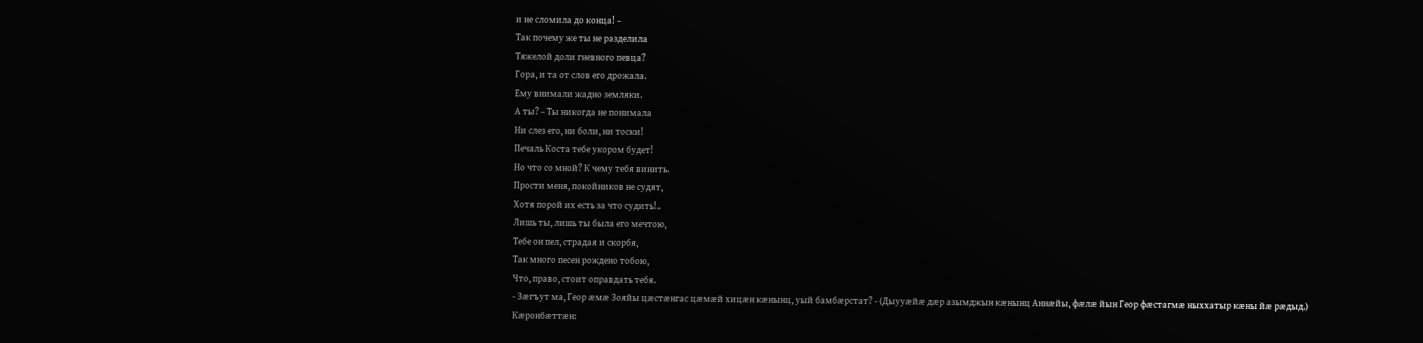и не сломила до конца! –
Так почему же ты не разделила
Тяжелой доли гневного певца?
Гора, и та от слов его дрожала.
Ему внимали жадно земляки.
А ты? – Ты никогда не понимала
Ни слез его, ни боли, ни тоски!
Печаль Коста тебе укором будет!
Но что со мной? К чему тебя винить.
Прости меня, покойников не судят,
Хотя порой их есть за что судить!..
Лишь ты, лишь ты была его мечтою,
Тебе он пел, страдая и скорбя,
Так много песен рождено тобою,
Что, право, стоит оправдать тебя.
- Зæгъут ма, Геор æмæ Зояйы цæстæнгас цæмæй хицæн кæнынц, уый бамбæрстат? - (Дыууæйæ дæр азымджын кæнынц Аннæйы, фæлæ йын Геор фæстагмæ ныххатыр кæны йæ рæдыд.)
Кæронбæттæн: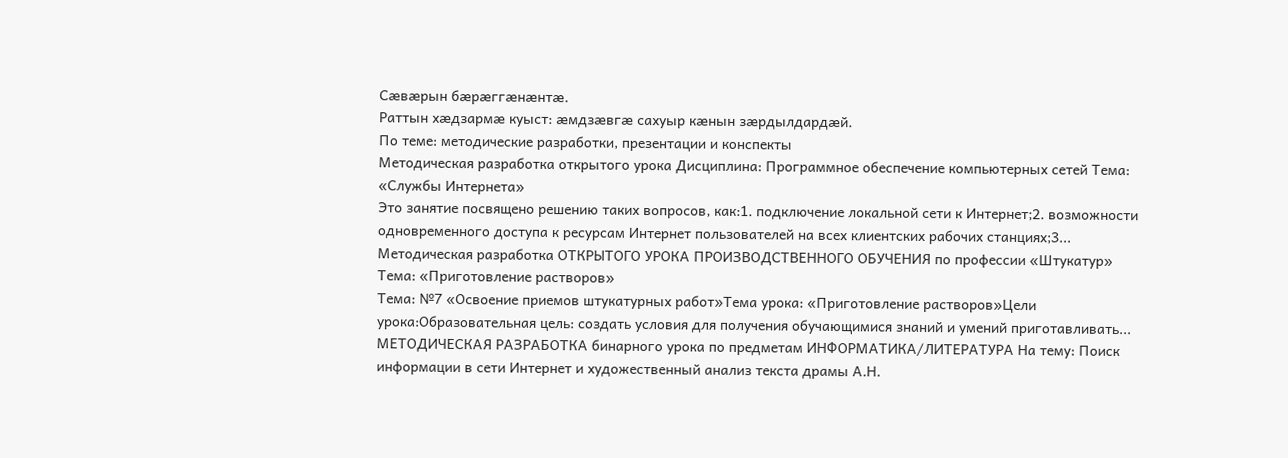Сæвæрын бæрæггæнæнтæ.
Раттын хæдзармæ куыст: æмдзæвгæ сахуыр кæнын зæрдылдардæй.
По теме: методические разработки, презентации и конспекты
Методическая разработка открытого урока Дисциплина: Программное обеспечение компьютерных сетей Тема: «Службы Интернета»
Это занятие посвящено решению таких вопросов, как:1. подключение локальной сети к Интернет;2. возможности одновременного доступа к ресурсам Интернет пользователей на всех клиентских рабочих станциях;3...
Методическая разработка ОТКРЫТОГО УРОКА ПРОИЗВОДСТВЕННОГО ОБУЧЕНИЯ по профессии «Штукатур» Тема: «Приготовление растворов»
Тема: №7 «Освоение приемов штукатурных работ»Тема урока: «Приготовление растворов»Цели урока:Образовательная цель: создать условия для получения обучающимися знаний и умений приготавливать...
МЕТОДИЧЕСКАЯ РАЗРАБОТКА бинарного урока по предметам ИНФОРМАТИКА/ЛИТЕРАТУРА На тему: Поиск информации в сети Интернет и художественный анализ текста драмы А.Н.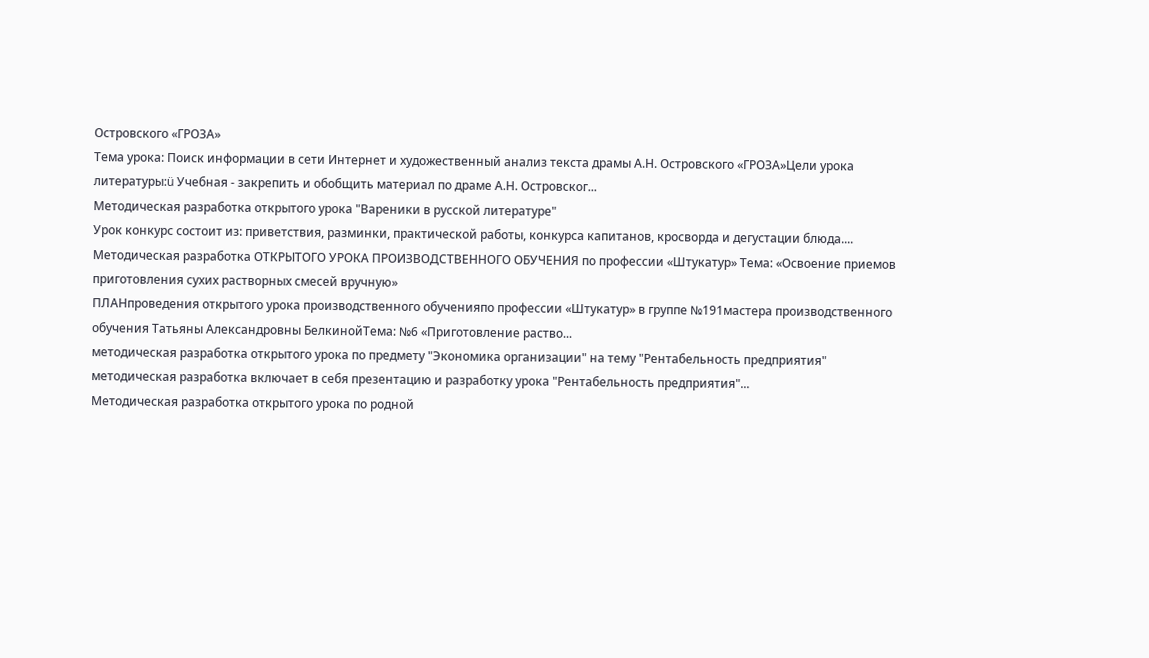Островского «ГРОЗА»
Тема урока: Поиск информации в сети Интернет и художественный анализ текста драмы А.Н. Островского «ГРОЗА»Цели урока литературы:ü Учебная - закрепить и обобщить материал по драме А.Н. Островског...
Методическая разработка открытого урока "Вареники в русской литературе"
Урок конкурс состоит из: приветствия, разминки, практической работы, конкурса капитанов, кросворда и дегустации блюда....
Методическая разработка ОТКРЫТОГО УРОКА ПРОИЗВОДСТВЕННОГО ОБУЧЕНИЯ по профессии «Штукатур» Тема: «Освоение приемов приготовления сухих растворных смесей вручную»
ПЛАНпроведения открытого урока производственного обученияпо профессии «Штукатур» в группе №191мастера производственного обучения Татьяны Александровны БелкинойТема: №6 «Приготовление раство...
методическая разработка открытого урока по предмету "Экономика организации" на тему "Рентабельность предприятия"
методическая разработка включает в себя презентацию и разработку урока "Рентабельность предприятия"...
Методическая разработка открытого урока по родной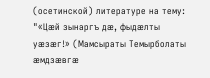(осетинской) литературе на тему: "«Цӕй зынаргъ дӕ, фыдӕлты уӕзӕг!» (Мамсыраты Темырболаты ӕмдзӕвгӕ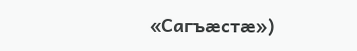«Сагъӕстӕ»)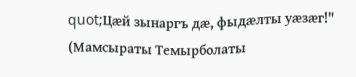quot;Цæй зынаргъ дæ, фыдæлты уæзæг!" (Мамсыраты Темырболаты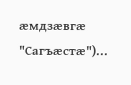æмдзæвгæ "Сагъæстæ")...